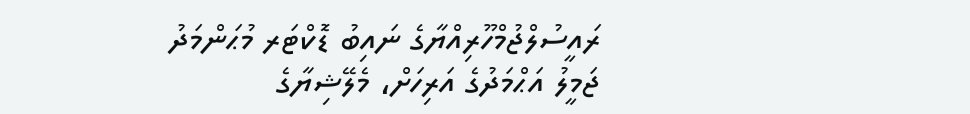ރައީސުލްޖުމްހޫރިއްޔާގެ ނައިބު ޑޮކްޓަރ މުޙަންމަދު ޖަމީލު އަޙްމަދުގެ އަރިހަށް، މެލޭޝިޔާގެ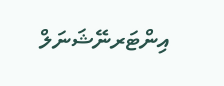އިންޓަރނޭޝަނަލް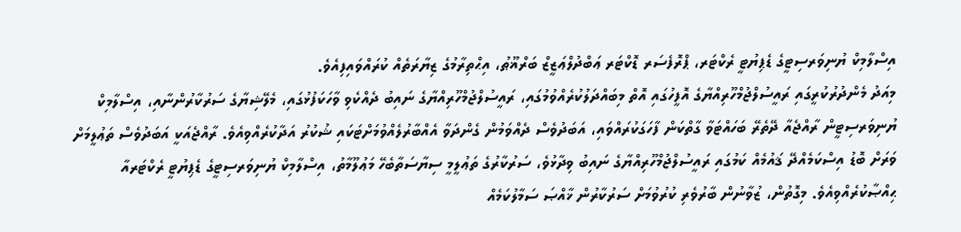އިސްލާމިކް ޔުނިވަރސިޓީގެ ޑެޕިޔުޓީ ރެކްޓަރ، ޕްރޮފެސަރ ޑޮކްޓަރ ޢަބްދުލްޢަޒީޒް ބަރްޣޫޠު، އިޙްތިރާމުގެ ޒިޔާރަތެއް ކުރައްވައިފިއެވެ.
މިއަދު މެންދުރުކުރީގައި ރައީސުލްޖުމްހޫރިއްޔާގެ އޮފީހުގައި އޮތް މިބައްދަލުކުރެއްވުމުގައި، ރައީސުލްޖުމްހޫރިއްޔާގެ ނައިބު ދެއްކެވި ވާހަކަފުޅުގައި، މެލޭޝިޔާގެ ސަރުކާރުންނާއި، އިސްލާމިކް ޔުނިވަރސިޓީން ރާއްޖެއާ ދޭތެރޭ ބަހައްޓަވާ ގާތްކަން ފާހަގަކުރައްވައި، އަބަދުވެސް ދެއްވަމުން ގެންދަވާ އެއްބާރުލެއްވުމަށްޓަކައި ޝުކުރު އަދާކުރެއްވިއެވެ. ރާއްޖެއަކީ އަބަދުވެސް ތަޢުލީމަށް ވަރަށް ބޮޑު އިސްކަމެއްދޭ ޤައުމެއް ކަމުގައި ރައީސުލްޖުމްހޫރިއްޔާގެ ނައިބު ވިދާޅުވެ، ސަރުކާރުގެ ތަޢުލީމީ ސިޔާސަތާބެހޭ މަޢުލޫމާތު، އިސްލާމިކް ޔުނިވަރސިޓީގެ ޑެޕިޔުޓީ ރެކްޓަރއާ ޙިއްޞާކުރެއްވިއެވެ. މިގޮތުން، ޒުވާނުން ބާރުވެރި ކުރުވުމަށް ސަރުކާރުން ޚާއްޞަ ސަމާލުކަމެއް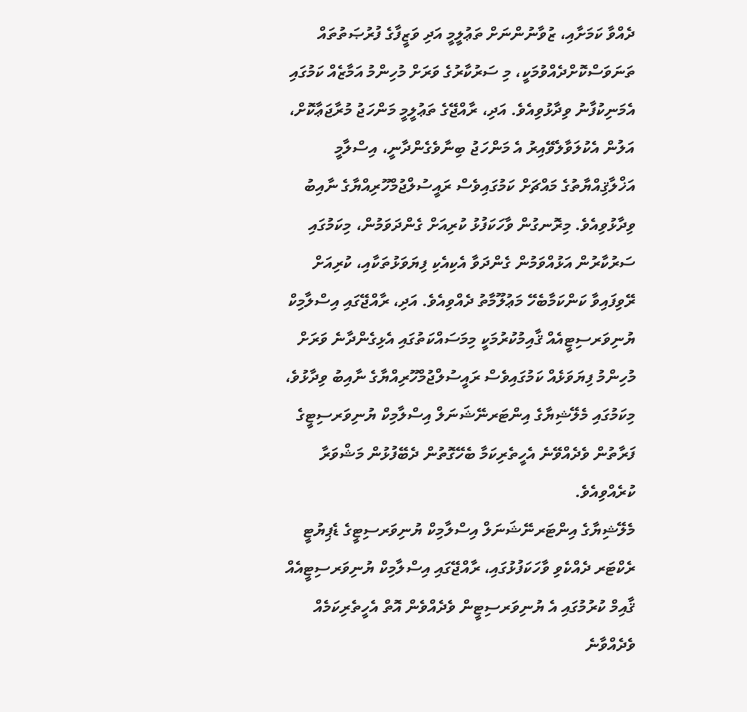ދެއްވާ ކަމަށާއި، ޒުވާނުންނަށް ތަޢުލީމީ އަދި ވަޒީފާގެ ފުރުޞަތުތައް ތަނަވަސްކޮށްދެއްވުމަކީ، މި ސަރުކާރުގެ ވަރަށް މުހިންމު އަމާޒެއް ކަމުގައި އެމަނިކުފާނު ވިދާޅުވިއެވެ. އަދި، ރާއްޖޭގެ ތަޢުލީމީ މަންހަޖު މުރާޖަޢާކޮށް، އަލުން އެކުލަވާލެވޭއިރު އެ މަންހަޖު ބިނާވެގެންދާނީ، އިސްލާމީ އަޚްލާޤިއްޔާތުގެ މައްޗަށް ކަމުގައިވެސް ރައީސުލްޖުމްހޫރިއްޔާގެ ނާއިބު ވިދާޅުވިއެވެ. މިރޮނގުން ވާހަކަފުޅު ކުރިއަށް ގެންދަވަމުން، މިކަމުގައި ސަރުކާރުން އަޅުއްވަމުން ގެންދަވާ އެކިއެކި ފިޔަވަޅުތަކާއި، ކުރިއަށް ރޭވިފައިވާ ކަންކަމާބެހޭ މަޢުލޫމާތު ދެއްވިއެވެ. އަދި، ރާއްޖޭގައި އިސްލާމިކް ޔުނިވަރސިޓީއެއް ޤާއިމުކުރުމަކީ މިމަސައްކަތުގައި އެޅިގެންދާނެ ވަރަށް މުހިންމު ފިޔަވަޅެއް ކަމުގައިވެސް ރައީސުލްޖުމްހޫރިއްޔާގެ ނާއިބު ވިދާޅުވެ، މިކަމުގައި މެލޭޝިޔާގެ އިންޓަރނޭޝަނަލް އިސްލާމިކް ޔުނިވަރސިޓީގެ ފަރާތުން ވެދެއްވޭނެ އެހީތެރިކަމާ ބެހޭގޮތުން ދެބޭފުޅުން މަޝްވަރާ ކުރެއްވިއެވެ.
މެލޭޝިޔާގެ އިންޓަރނޭޝަނަލް އިސްލާމިކް ޔުނިވަރސިޓީގެ ޑެޕިޔުޓީ ރެކްޓަރ ދެއްކެވި ވާހަކަފުޅުގައި، ރާއްޖޭގައި އިސްލާމިކް ޔުނިވަރސިޓީއެއް ޤާއިމް ކުރުމުގައި އެ ޔުނިވަރސިޓީން ވެދެއްވެން އޮތް އެހީތެރިކަމެއް ވެދެއްވާނެ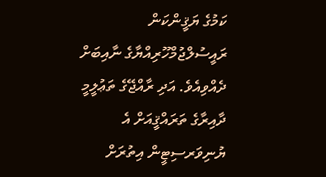ކަމުގެ ޔަޤީންކަން ރައީސުލްޖުމްހޫރިއްޔާގެ ނާއިބަށް ދެއްވިއެވެ. އަދި ރާއްޖޭގެ ތަޢުލީމީ ދާއިރާގެ ތަރައްޤީއަށް އެ ޔުނިވަރސިޓީން އިތުރަށް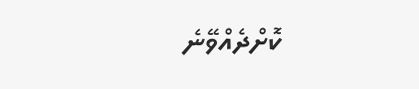ކޮށްދެއްވޭނެ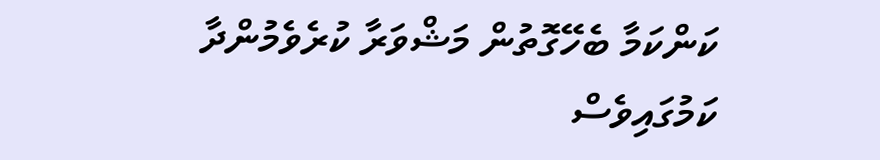ކަންކަމާ ބެހޭގޮތުން މަޝްވަރާ ކުރެވެމުންދާ ކަމުގައިވެސް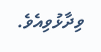ވިދާޅުވިއެވެ.